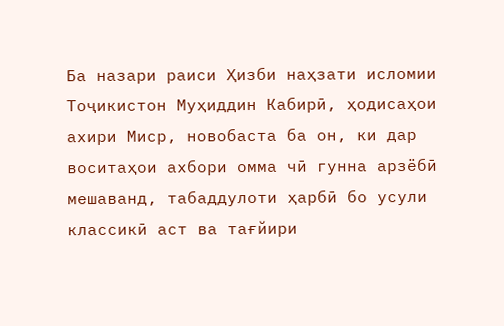Ба назари раиси Ҳизби наҳзати исломии Тоҷикистон Муҳиддин Кабирӣ, ҳодисаҳои ахири Миср, новобаста ба он, ки дар воситаҳои ахбори омма чӣ гунна арзёбӣ мешаванд, табаддулоти ҳарбӣ бо усули классикӣ аст ва тағйири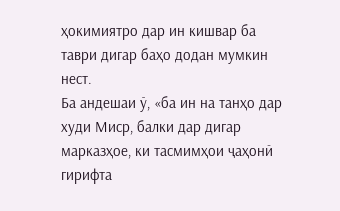ҳокимиятро дар ин кишвар ба таври дигар баҳо додан мумкин нест.
Ба андешаи ӯ, «ба ин на танҳо дар худи Миср, балки дар дигар марказҳое, ки тасмимҳои ҷаҳонӣ гирифта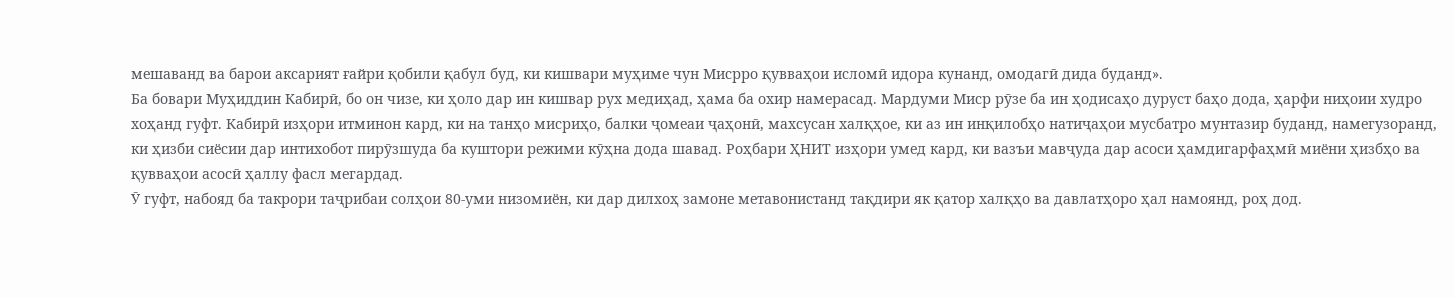мешаванд ва барои аксарият ғайри қобили қабул буд, ки кишвари муҳиме чун Мисрро қувваҳои исломӣ идора кунанд, омодагӣ дида буданд».
Ба бовари Муҳиддин Кабирӣ, бо он чизе, ки ҳоло дар ин кишвар рух медиҳад, ҳама ба охир намерасад. Мардуми Миср рӯзе ба ин ҳодисаҳо дуруст баҳо дода, ҳарфи ниҳоии худро хоҳанд гуфт. Кабирӣ изҳори итминон кард, ки на танҳо мисриҳо, балки ҷомеаи ҷаҳонӣ, махсусан халқҳое, ки аз ин инқилобҳо натиҷаҳои мусбатро мунтазир буданд, намегузоранд, ки ҳизби сиёсии дар интихобот пирӯзшуда ба куштори режими кӯҳна дода шавад. Роҳбари ҲНИТ изҳори умед кард, ки вазъи мавҷуда дар асоси ҳамдигарфаҳмӣ миёни ҳизбҳо ва қувваҳои асосӣ ҳаллу фасл мегардад.
Ӯ гуфт, набояд ба такрори таҷрибаи солҳои 80-уми низомиён, ки дар дилхоҳ замоне метавонистанд тақдири як қатор халқҳо ва давлатҳоро ҳал намоянд, роҳ дод.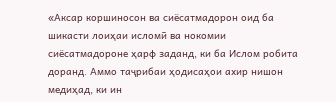«Аксар коршиносон ва сиёсатмадорон оид ба шикасти лоиҳаи исломӣ ва нокомии сиёсатмадороне ҳарф заданд, ки ба Ислом робита доранд. Аммо таҷрибаи ҳодисаҳои ахир нишон медиҳад, ки ин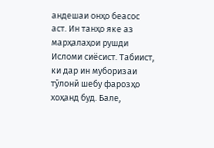андешаи онҳо беасос аст. Ин танҳо яке аз марҳалаҳои рушди Исломи сиёсист. Табиист, ки дар ин муборизаи тӯлонӣ шебу фарозҳо хоҳанд буд. Бале,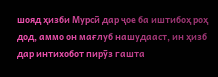шояд ҳизби Мурсӣ дар ҷое ба иштибоҳ роҳ дод, аммо он мағлуб нашудааст, ин ҳизб дар интихобот пирӯз гашта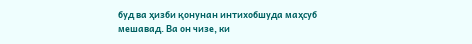буд ва ҳизби қонунан интихобшуда маҳсуб мешавад. Ва он чизе, ки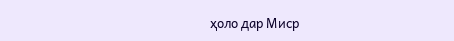ҳоло дар Миср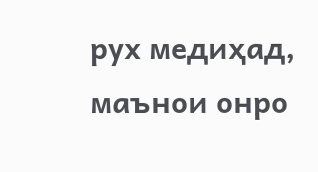рух медиҳад, маънои онро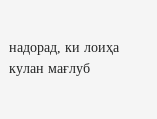надорад, ки лоиҳа кулан мағлуб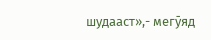шудааст»,- мегӯяд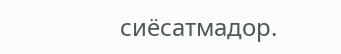сиёсатмадор.